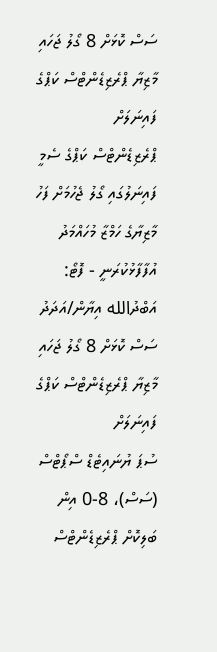ސަސް ކޮޅަށް 8 ގޯލު ޖަހައި މާޒިޔާ ޕްރެޒިޑެންޓްސް ކަޕްގެ ފައިނަލަށް
ޕްރެޒިޑެންޓްސް ކަޕްގެ ސެމީ ފައިނަލުގައި ގޯލު ޖެހުމަށް ފަހު މާޒިޔާގެ ހަމްޒާ މުހައްމަދު އުފާފާޅުކުރަނީ - ފޮޓޯ: އަބްދުالله އިޔާން/އަދަދު
ސަސް ކޮޅަށް 8 ގޯލު ޖަހައި މާޒިޔާ ޕްރެޒިޑެންޓްސް ކަޕްގެ ފައިނަލަށް
ސުޕަ ޔުނައިޓެޑް ސްޕޯޓްސް (ސަސް)، 8-0 އިން ބަލިކޮށް ޕްރެޒިޑެންޓްސް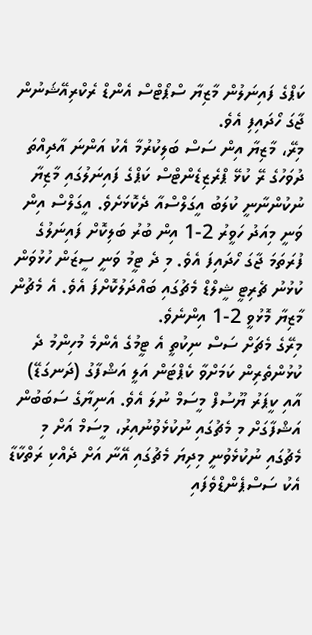ކަޕްގެ ފައިނަލުން މާޒިޔާ ސްޕޯޓްސް އެންޑް ރެކްރިއޭޝަނުން ޖާގަ ހޯދައިފި އެވެ.
މިރޭ، މާޒިޔާ އިން ސަސް ބަލިކުރުމާ އެކު އަންނަ އާދިއްތަ ދުވަހުގެ ރޭ ކުޅޭ ޕްރެޒިޑެންޓްސް ކަޕްގެ ފައިނަލުގައި މާޒިޔާ ނުކުންނާނީ ކުލަބު އީގަލްސްއާ ދެކޮޅަށެވެ. އީގަލްސް އިން ވަނީ މިއަދު ހަވީރު 2-1 އިން ބުރު ބަލިކޮށް ފައިނަލުގެ ފުރަތަމަ ޖާގަ ހޯދައިފަ އެވެ. މި ދެ ޓީމު ވަނީ ސީޒަން ހުޅުވަން ކުޅުނު ޗެރިޓީ ޝީލްޑް މެޗުގައި ބައްދަލުކޮށްފަ އެވެ. އެ މެޗުން މާޒިޔާ މޮޅުވީ 2-1 އިންނެވެ.
މިރޭގެ މެޗަށް ސަސް ނިކުތީ އެ ޓީމުގެ އެންމެ މުހިންމު ދެ ކުޅުންތެރިން ކަމަށްވާ ކެޕްޓަން އަލީ އަޝްފާގު (ދަނގަޑޭ) އާއި ކީޕަރު ޔޫސުފް މީސަމް ނުލަ އެވެ. އަނިޔާގެ ސަބަބުން އަޝްފާގަށް މި މެޗުގައި ނުކުޅެވުނުއިރު، މީސަމް އަށް މި މެޗުގައި ނުކުޅެވުނީ މިދިޔަ މެޗުގައި އޭނާ އަށް ދެއްކި ރަތްކާޑާ އެކު ސަސްޕެންޑްވެފައި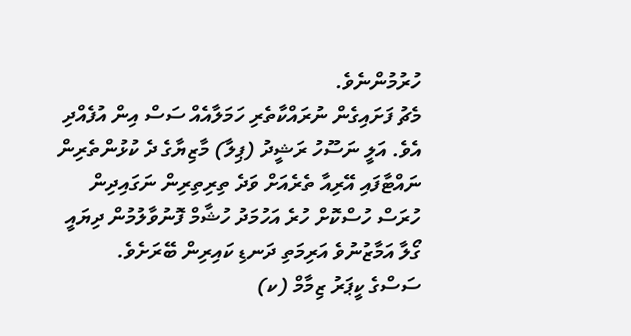ހުރުމުންނެވެ.
މެޗު ފަށައިގެން ނުރައްކާތެރި ހަމަލާއެއް ސަސް އިން އުފެއްދި އެވެ. އަލީ ނަސޫހު ރަޝީދު (ޕިލާ) މާޒިޔާގެ ދެ ކުޅުންތެރިން ނައްޓާފައި އޭރިއާ ތެރެއަށް ވަދެ ތިރިތިރިން ނަގައިދިން ހުރަސް ހުސްކޮށް ހުރެ އަހުމަދު ހުޝާމް ފޮނުވާލުމުން ދިޔައީ ގޯލާ އަމާޒުނުވެ އަރިމަތި ދަނޑި ކައިރިން ބޭރަށެވެ.
ސަސްގެ ކީޕަރު ޒިމާމް (ކ)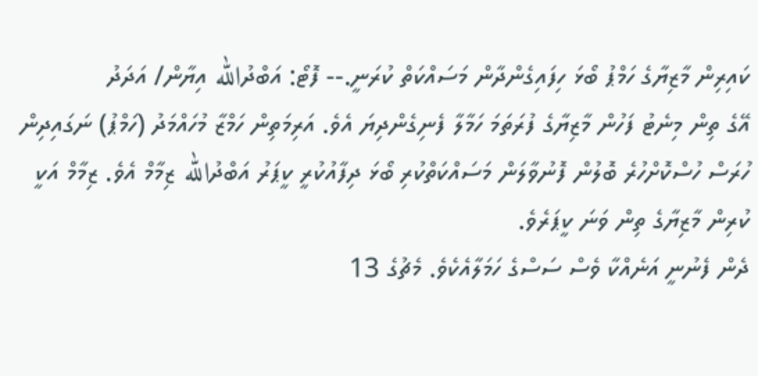ކައިރިން މާޒިޔާގެ ހަމްޕު ބޯޅަ ހިފައިގެންދާން މަސައްކަތް ކުރަނީ.-- ފޮޓޯ: އަބްދުالله އިޔާން/ އަދަދު
އޭގެ ތިން މިނެޓު ފަހުން މާޒިޔާގެ ފުރަތަމަ ހަމާލާ ފެނިގެންދިޔަ އެވެ. އަރިމަތިން ހަމްޒާ މުހައްމަދު (ހަމްޕު) ނަގައިދިން ހުރަސް ހުސްކޮށްހުރެ ބޮލުން ފޮނުވާލަން މަސައްކަތްކުރި ބޯޅަ ދިފާއުކުރީ ކީޕަރު އަބްދުالله ޒިމާމް އެވެ. ޒިމާމް އަކީ ކުރިން މާޒިޔާގެ ތިން ވަނަ ކީޕަރެވެ.
ދެން ފެނުނީ އަނެއްކާ ވެސް ސަސްގެ ހަމަލާއެކެވެ. މެޗުގެ 13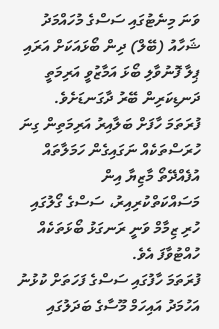ވަނަ މިނެޓުގައި ސަސްގެ މުހައްމަދު ޝަހާއު (ބޭލް) ދިން ބޯޅައަކަށް އަރައި ޕިލާ ފޮނުވާލި ބޯޅަ އަމާޒުވީ އަރިމަތީ ދަނޑިކަރިން ބޭރު ދާގަނޑަށެވެ.
ފުރަތަމަ ހާފަށް ބަލާއިރު އަރިމަތިން ގިނަ ހުރަސްތަކެއް ނަގައިގެން ހަމަލާތައް އުފެއްދޭތޯ މާޒިޔާ އިން މަސައްކަތްކުރިއިރު، ސަސްގެ ގޯލުގައި ހުރި ޒިމާމް ވަނީ ރަނގަޅު ބޯޅަތަކެއް ހުއްޓުވާފަ އެވެ.
ފުރަތަމަ ހާފުގައި ސަސްގެ ފަހަތަށް ކުޅުނު އަހުމަދު އައިހަމް މޫސާގެ ބަދަލުގައި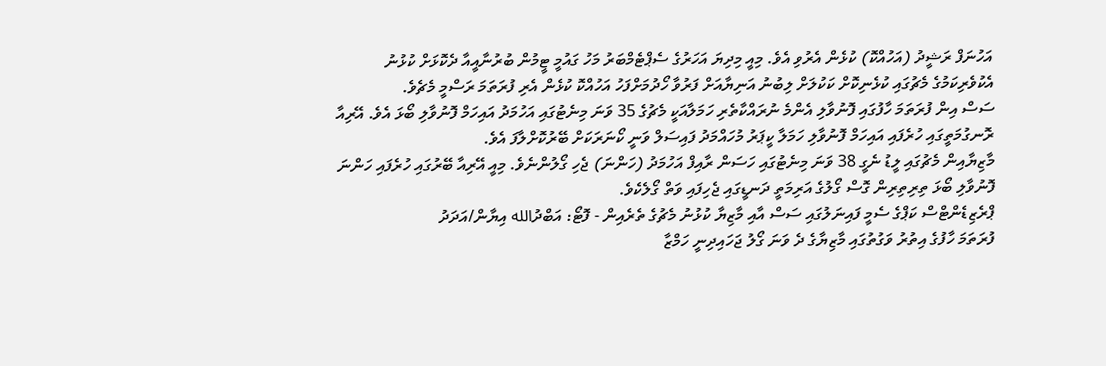އަހުނަފް ރަޝީދު (އަހުއްކޮ) ކުޅެން އެރުވި އެވެ. މިއީ މިދިޔަ އަހަރުގެ ސެޕްޓެމްބަރު މަހު ގައުމީ ޓީމުން ބުރުނާއީއާ ދެކޮޅަށް ކުޅުނު އެކުވެރިކަމުގެ މެޗުގައި ކުޅެނިކޮށް ކަކުލަށް ލިބުނު އަނިޔާއަށް ފަރުވާ ހޯދުމަށްފަހު އަހުއްކޮ ކުޅެން އެރި ފުރަތަމަ ރަސްމީ މެޗެވެ.
ސަސް އިން ފުރަތަމަ ހާފުގައި ފޮނުވާލި އެންމެ ނުރައްކާތެރި ހަމަލާއަކީ މެޗުގެ 35 ވަނަ މިނެޓުގައި އަހުމަދު އައިހަމް ފޮނުވާލި ބޯޅަ އެވެ. އޭރިއާ ރޮނގުމަތީގައި ހުރެފައި އައިހަމް ފޮނުވާލި ހަމަލާ ކީޕަރު މުހައްމަދު ފައިސަލް ވަނީ ކޯނަރަކަށް ބޭރުކޮށްލާފަ އެވެ.
މާޒިޔާއިން މެޗުގައި ލީޑު ނެގީ 38 ވަނަ މިނެޓުގައި ހަސަން ރާއިފް އަހުމަދު (ހަންނަ) ޖެހި ގޯލުންނެވެ. މިއީ އޭރިއާ ބޭރުގައި ހުރެފައި ހަންނަ ފޮނުވާލި ބޯޅަ ތިރިތިރިން ގޮސް ގޯލުގެ އަރިމަތީ ދަނޑީގައި ޖެހިފައި ވަތް ގޯލެކެވެ.
ޕްރެޒިޑެންޓްސް ކަޕްގެ ސެމީ ފައިނަލުގައި ސަސް އާއި މާޒިޔާ ކުޅުނު މެޗުގެ ތެރެއިން - ފޮޓޯ: އަބްދުالله އިޔާން/އަދަދު
ފުރަތަމަ ހާފުގެ އިތުރު ވަގުތުގައި މާޒިޔާގެ ދެ ވަނަ ގޯލު ޖަހައިދިނީ ހަމްޒާ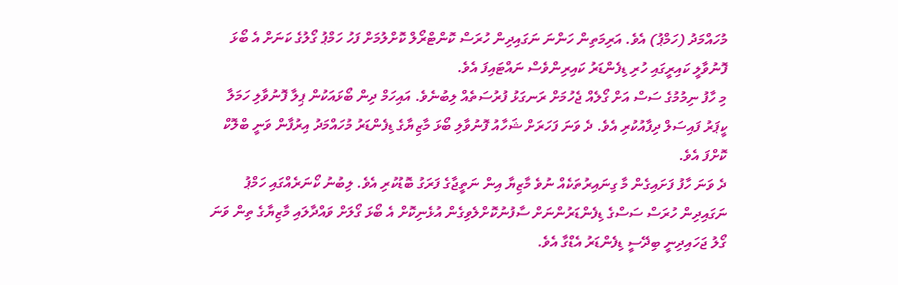މުހައްމަދު (ހަމްޕު) އެވެ. އަރިމަތިން ހަންނަ ނަގައިދިން ހުރަސް ކޮންޓްރޯލް ކޮށްލުމަށް ފަހު ހަމްޕު ގޯލުގެ ކަނަށް އެ ބޯޅަ ފޮނުވާލީ ކައިރީގައި ހުރި ޑިފެންޑަރު ކައިރިންވެސް ނައްޓައިފަ އެވެ.
މި ހާފު ނިމުމުގެ ސަސް އަށް ގޯލެއް ޖެހުމަށް ރަނގަޅު ފުރުސަތެއް ލިބުނެވެ. އައިހަމް ދިން ބޯޅައަކުން ޕިލާ ފޮނުވާލި ހަމަލާ ކީޕަރު ފައިސަލް ދިފާއުކުރި އެވެ. ދެ ވަނަ ފަހަރަށް ޝަހާއު ފޮނުވާލި ބޯޅަ މާޒިޔާގެ ޑިފެންޑަރު މުހައްމަދު އިރުފާން ވަނީ ބްލޮކް ކޮށްފަ އެވެ.
ދެ ވަނަ ހާފު ފަށައިގެން މާ ގިނައިރުތަކެއް ނުވެ މާޒިޔާ އިން ނަތީޖާގެ ފަރަގު ބޮޑުކުރި އެވެ. ލިބުނު ކޯނަރެއްގައި ހަމްޕު ނަގައިދިން ހުރަސް ސަސްގެ ޑިފެންޑަރުންނަށް ސާފުނުކޮށްލެވިގެން އުޅެނިކޮށް އެ ބޯޅަ ގޯލަށް ވައްދާލައި މާޒިޔާގެ ތިން ވަނަ ގޯލު ޖަހައިދިނީ ބިދޭސީ ޑިފެންޑަރު އެޑްގާ އެވެ.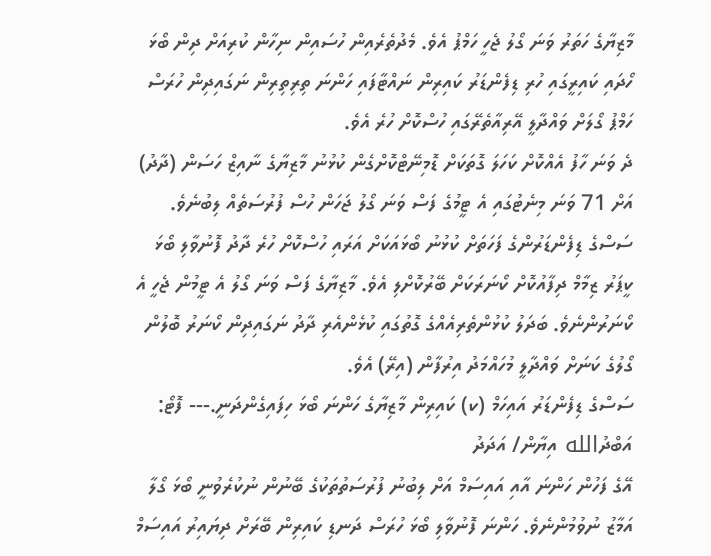މާޒިޔާގެ ހަތަރު ވަނަ ގޯލު ޖެހީ ހަމްޕު އެވެ. މެދުތެރެއިން ހުސައިން ނިހާން ކުރިއަށް ދިން ބޯޅަ ހޯދައި ކައިރީގައި ހުރި ޑިފެންޑަރު ކައިރިން ނައްޓާފައި ހަންނަ ތިރިތިރިން ނަގައިދިން ހުރަސް ހަމްޕު ގޯލަށް ވައްދާލީ އޭރިއާތެރޭގައި ހުސްކޮށް ހުރެ އެވެ.
ދެ ވަނަ ހާފު އެއްކޮށް ކަހަލަ ގޮތަކަށް ޑޮމިނޭޓްކޮށްގެން ކުޅުނު މާޒިޔާގެ ނާއިޒް ހަސަން (ދާދު) އަށް 71 ވަނަ މިނެޓުގައި އެ ޓީމުގެ ފަސް ވަނަ ގޯލު ޖަހަން ހުސް ފުރުސަތެއް ލިބުނެވެ. ސަސްގެ ޑިފެންޑަރުންގެ ފަހަތަށް ކުޅުނު ބޯޅައަކަށް އަރައި ހުސްކޮށް ހުރެ ދާދު ފޮނުވާލި ބޯޅަ ކީޕަރު ޒިމާމް ދިފާއުކޮށް ކޯނަރަކަށް ބޭރުކޮށްލި އެވެ. މާޒިޔާގެ ފަސް ވަނަ ގޯލު އެ ޓީމުން ޖެހީ އެ ކޯނަރުންނެވެ. ބަދަލު ކުޅުންތެރިއެއްގެ ގޮތުގައި ކުޅެންއެރި ދާދު ނަގައިދިން ކޯނަރު ބޮލުން ގޯލުގެ ކަނަށް ވައްދާލީ މުހައްމަދު އިރުފާން (އިރޭ) އެވެ.
ސަސްގެ ޑިފެންޑަރު އައިހަމް (ކ) ކައިރިން މާޒިޔާގެ ހަންނަ ބޯޅަ ހިފައިގެންދަނީ.--- ފޮޓޯ: އަބްދުالله އިޔާން/ އަދަދު
އޭގެ ފަހުން ހަންނަ އާއި އައިސަމް އަށް ލިބުނު ފުރުސަތުތަކުގެ ބޭނުން ނުކުރެވުނީ ބޯޅަ ގޯލާ އަމާޒު ނުވުމުންނެވެ. ހަންނަ ފޮނުވާލި ބޯޅަ ހުރަސް ދަނޑި ކައިރިން ބޭރަށް ދިޔައިރު އައިސަމް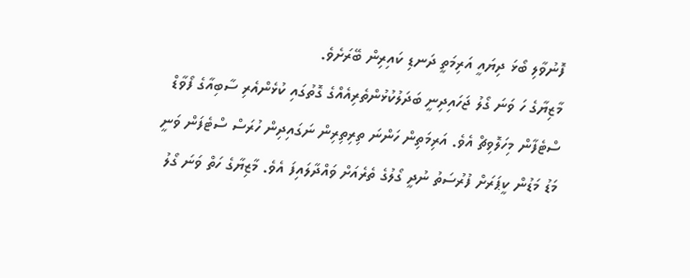ފޮނުވާލި ބޯޅަ ދިޔައީ އަރިމަތީ ދަނޑި ކައިރިން ބޭރަށެވެ.
މާޒިޔާގެ ހަ ވަނަ ގޯލު ޖަހައިދިނީ ބަދަލުކުޅުންތެރިއެއްގެ ގޮތުގައި ކުޅެންއެރި ސާބިއާގެ ފޯވާޑް ސްޓެފާން މިހަލޮވިޗް އެވެ. އަރިމަތިން ހަންނަ ތިރިތިރިން ނަގައިދިން ހުރަސް ސްޓެފަން ވަނީ މަޑު މަޑުން ކީޕަރަށް ފުރުސަތު ނުދީ ގޯލުގެ ތެރެއަށް ވައްދާލައިފަ އެވެ. މާޒިޔާގެ ހަތް ވަނަ ގޯލު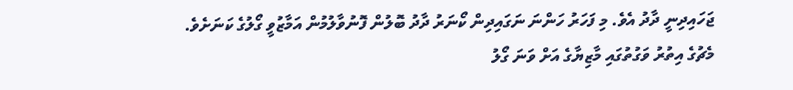ޖަހައިދިނީ ދާދު އެވެ. މި ފަހަރު ހަންނަ ނަގައިދިން ކޯނަރު ދާދު ބޮލުން ފޮނުވާލުމުން އަމާޒުވީ ގޯލުގެ ކަނަށެވެ.
މެޗުގެ އިތުރު ވަގުތުގައި މާޒިޔާގެ އަށް ވަނަ ގޯލު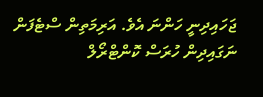ޖަހައިދިނީ ހަންނަ އެވެ. އަރިމަތިން ސްޓެފަން ނަގައިދިން ހުރަސް ކޮންޓްރޯލް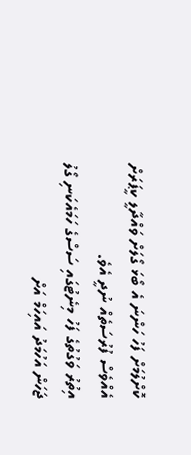ކޮށްލުމަށް ފަހު ހަންނަ އެ ބޯޅަ ގޯލަށް ވައްދާލީ ކީޕަރަށް އެއްވެސް ފުރުސަތެއް ނުދީ އެވެ.
އިތުރު ވަގުތުގެ ފަހު މިނެޓުގައި ސަސްގެ ހަމައެކަނި ގޯލު ޖަހަން އަހުމަދު އައިހަމް އަށް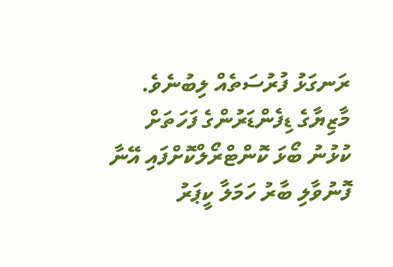ރަނގަޅު ފުރުސަތެއް ލިބުނެވެ. މާޒިޔާގެ ޑިފެންޑަރުންގެ ފަހަތަށް ކުޅުނު ބޯޅަ ކޮންޓްރޯލްކޮށްފައި އޭނާ ފޮނުވާލި ބާރު ހަމަލާ ކީޕަރު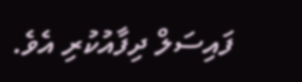ފައިސަލް ދިފާއުކުރި އެވެ.